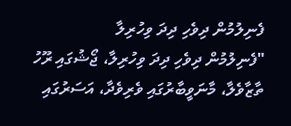ފެނިލުމުން ދިވެހި ދިދަ ވިހުރިލާ
"ފެނިލުމުން ދިވެހި ދިދަ ވިހުރިލާ، ޖޯޝުގައި ރޫހު ތާޒާވެލާ، މާނަވީބާރުގައި ވެރިވެދާ، އަސަރުގައި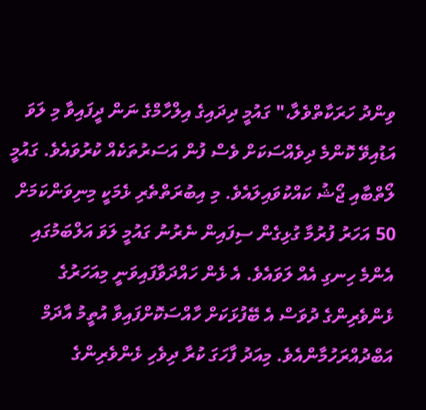ވިންދު ހަރަކާތްވެލާ،" ގައުމީ ދިދައިގެ އިލްހާމްގެ ނަން ދީފައިވާ މި ލަވަ އަޑުއިވޭ ކޮންމެ ދިވެއްސަކަށް ވެސް ފުން އަސަރުތަކެއް ކުރުވައެވެ. ގައުމީ ލޯތްބާއި ޖޯޝު ކައްކުވައިލައެވެ. މި އިބުރަތްތެރި ޅެމަކީ މިނިވަންކަމަށް 50 އަހަރު ފުރުމާ ގުޅިގެން ސިފައިން ނެރުނު ގައުމީ ލަވަ އަލްބަމުގައި އެންމެ ހިނގި އެއް ލަވައެވެ. އެ ޅެން ހައްދަވާފައިވަނީ މިއަހަރުގެ ޅެންވެރިންގެ ދުވަސް އެ ބޭފުޅަކަށް ހާއްސަކޮށްފައިވާ އުތީމު އާދަމް އަބްދުއްރަހުމާންއެވެ. މިއަދު ފާހަގަ ކުރާ ދިވެހި ޅެންވެރިންގެ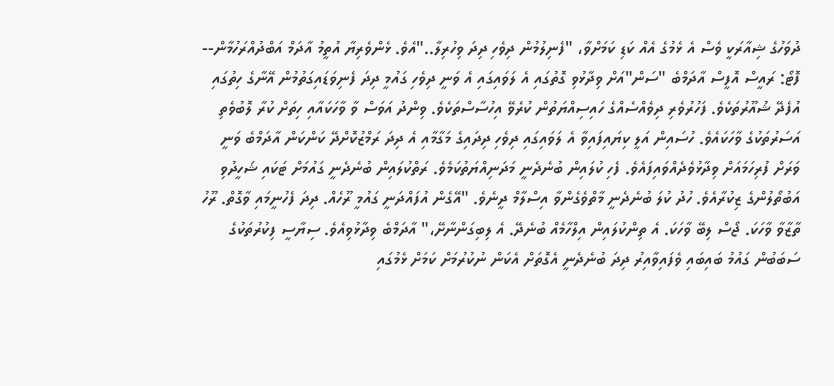ދުވަހުގެ ޝިއާރަކީ ވެސް އެ ޅެމުގެ އެއް ކަޑި ކަމަށްވާ، "ފެނިލުމުން ދިވެހި ދިދަ ވިހުރިލާ.."އެވެ. ޅެންވެރިޔާ އުތީމު އާދަމް އަބްދުއްރަހުމާން-- ފޮޓޯ: ރައީސް އޮފީސް އާދަމްބެ "ސަން"އަށް ވިދާޅުވި ގޮތުގައި އެ ލަވައިގައި އެ ވަނީ ދިވެހި ގައުމީ ދިދަ ފެނިވަޑައިގަތުމުން އޭނާގެ ހިތުގައި އުފެދޭ ޝުއޫރުތަކެވެ. ފަހުރުވެރި ދިވެއްސެއްގެ ހައިސިއްޔަތުން ކުރެވޭ އިހުސާސްތަކެވެ. ވިންދު އަވަސް ވާ ވާހަކައާއި ހިތަށް ކުރާ ލޮބުވެތި އަސަރުތަކުގެ ވާހަކައެވެ. ހުސައިން އަލީ ކިޔައިފައިވާ އެ ލަވައިގައި ދިވެހި ދިދައިގެ މަގާމާއި އެ ދިދަ ރަމްޒުކޮށްދޭ ކަންކަން އާދަމްބެ ވަނީ ވަރަށް ފުރިހަމައަށް ވިދާޅުވެދެއްވައިފައެވެ. ފެހި ކުލައިން ބުނެދެނީ މަދަނިއްޔަތުކަމެވެ. ރަތްކުލައިން ބުނެދެނީ ގައުމަށް ޓަކައި ޝަހީދުވި އަބުތޯލުންގެ ޒިކުރާއެވެ. ހުދު ކުލަ ބުނެދެނީ މާތްވެގެންވާ އިސްލާމް ދީނެވެ. "އޭގެން އުފައްދަނީ ގައުމީ ރޫހެއް. ދިދަ ފެހުނީމައި ވާގޮތް. ރޫހު ތާޒާވާ ވާހަކަ. ޖޯސް ލިބޭ ވާހަކަ. އެ ތިންކުލައިން އިލްހާމެއް ބުނެދޭ. އެ ލިބިގަންނާށޭ،" އާދަމްބެ ވިދާޅުވިއެވެ. ސިޔާސީ ފިކުރުތަކުގެ ސަބަބުން ގައުމު ބައިބައި ވެފައިވާއިރު ދިދަ ބުނެދެނީ އެގޮތަށް އެކަން ނުކުރުމަށް ކަމަށް ޅެމުގައި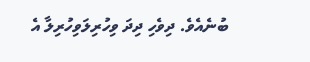ބުނެއެވެ. ދިވެހި ދިދަ ވިހުރިލަވިހުރިލާ އެ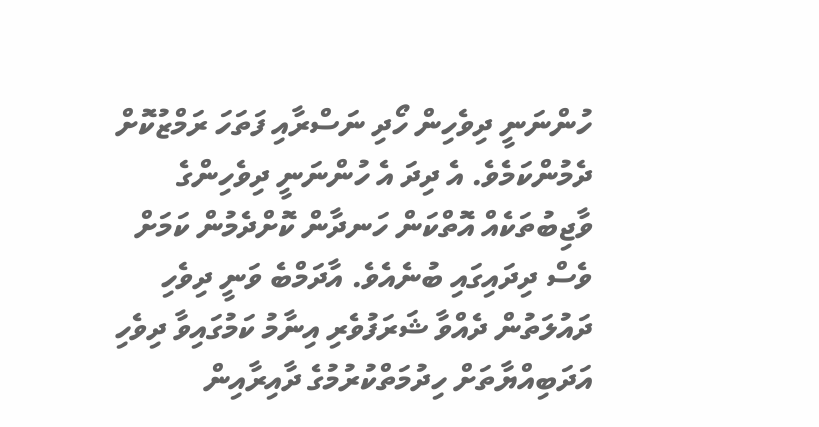ހުންނަނީ ދިވެހިން ހޯދި ނަސްރާއި ފަތަހަ ރަމްޒުކޮށް ދެމުންކަމެވެ. އެ ދިދަ އެ ހުންނަނީ ދިވެހިންގެ ވާޖިބުތަކެއް އޮތްކަން ހަނދާން ކޮށްދެމުން ކަމަށް ވެސް ދިދައިގައި ބުނެއެވެ. އާދަމްބެ ވަނީ ދިވެހި ދައުލަތުން ދެއްވާ ޝަރަފުވެރި އިނާމު ކަމުގައިވާ ދިވެހި އަދަބިއްޔާތަށް ހިދުމަތްކުރުމުގެ ދާއިރާއިން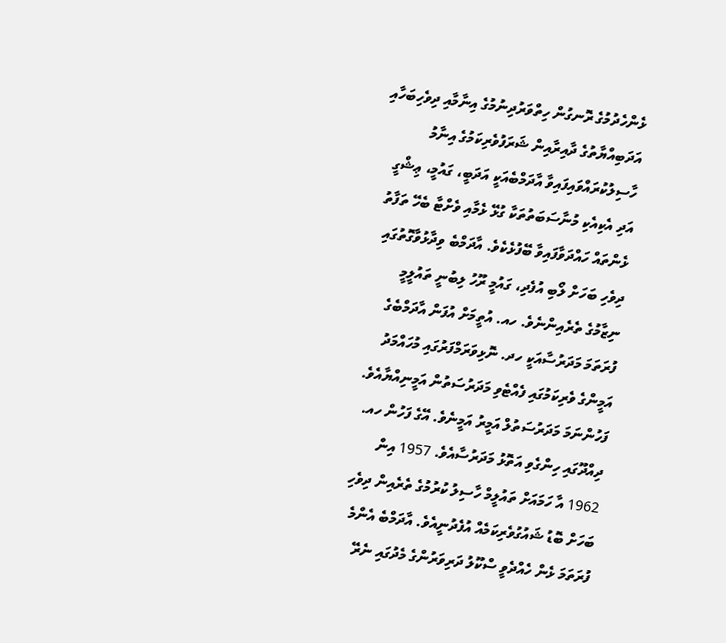ޅެންހެދުމުގެ ރޮނގުން ހިތްވަރުދިނުމުގެ އިނާމާއި ދިވެހިބަހާއި އަދަބިއްޔާތުގެ ދާއިރާއިން ޝަރަފުވެރިކަމުގެ އިނާމު ހާސިލުކުރައްވައިފައިވާ އާދަމްބެއަކީ އަދަބީ، ގައުމީ، ޢިޝްގީ އަދި އެކިއެކި މުނާސަބަތުތަކާ ގުޅޭ ޅެމާއި ވެށްޓާ ބެހޭ ތަފާތު ޅެންތައް ހައްދަވާފައިވާ ބޭފުޅެކެވެ. އާދަމްބެ ވިދާޅުވާގޮތުގައި ދިވެހި ބަހަށް ލޯބި އުފެދި، ގައުމީ ރޫހު ލިބުނީ ތައުލީމީ ނިޒާމުގެ ތެރެއިންނެވެ. ހއ. އުތީމަށް އުފަން އާދަމްބެގެ ފުރަތަމަ މަދަރުސާއަކީ ހދ. ނޮޅިވަރަމްފަރުގައި މުހައްމަދު އަމީންގެ ވެރިކަމުގައި ފެއްޓެވި މަދަރުސަތުން އަމީނިއްޔާއެވެ. ފަހުންނަމަ މަދަރުސަތުލް އަމީރު އަމީނެވެ. އޭގެ ފަހުން ހއ. ދިއްދޫގައި ހިންގެވި އަތޮޅު މަދަރުސާއެވެ. 1957 އިން 1962 އާ ހަމައަށް ތައުލީމް ހާސިލު ކުރުމުގެ ތެރެއިން ދިވެހި ބަހަށް ބޮޑު ޝައުގުވެރިކަމެއް އުފެދުނީއެވެ. އާދަމްބެ އެންމެ ފުރަތަމަ ޅެން ހެއްދެވީ ސްކޫލު ދަރިވަރުންގެ މެދުގައި ނެރޭ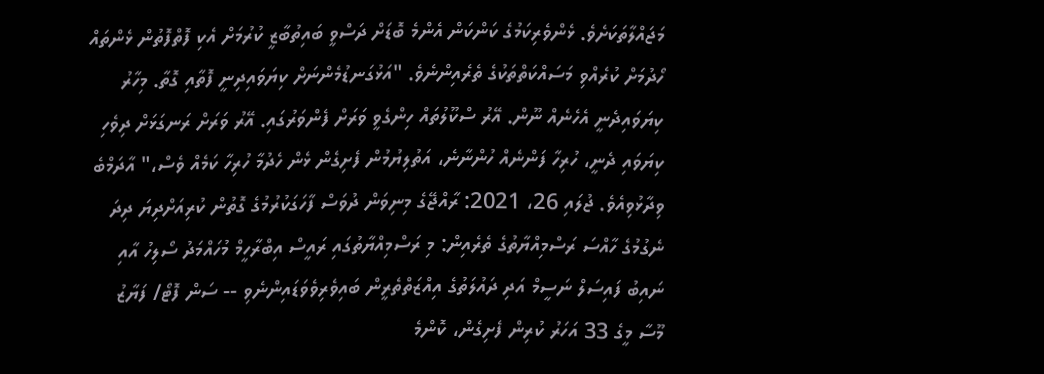މަޖައްލާތަކަށެވެ. ޅެންވެރިކަމުގެ ކަންކަން އެންމެ ބޮޑަށް ދަސްވީ ބައިތުބާޒީ ކުރުމަށް އެކި ފޮތްފޮތުން ޅެންތައް ހޯދުމަށް ކުރެއްވި މަސައްކަތްތަކުގެ ތެރެއިންނެވެ. "އަޅުގަނޑުމެންނަށް ކިޔަވައިދިނީ ފޮތާއި ގޮތާ. މިހާރު ކިޔަވައިދެނީ އެހެނެއް ނޫން. އޭރު ސްކޫލުތައް ހިންގެވީ ވަރަށް ފެންވަރުގައި. އޭރު ވަރަށް ރަނގަޅަށް ދިވެހި ކިޔަވައި ދެނީ، ހުރިހާ ފަންނެއް ހުންނާނެ، އަތުލިޔުމުން ފެށިގެން ޅެން ހެދުމާ ހުރިހާ ކަމެއް ވެސް،" އާދަމްބެ ވިދާޅުވިއެވެ. ޖުލައި 26، 2021: ރާއްޖޭގެ މިނިވަން ދުވަސް ފާހަގަކުރުމުގެ ގޮތުން ކުރިއަށްދިޔަ ދިދަ ނެގުމުގެ ހާއްސަ ރަސްމިއްޔާތުގެ ތެރެއިން: މި ރަސްމިއްޔާތުގައި ރައީސް އިބްރާހީމް މުހައްމަދު ސޯލިހު އާއި ނައިބު ފައިސަލް ނަސީމް އަދި ދައުލަތުގެ އިއްޒަތްތެރީން ބައިވެރިވެވަޑައިންނެވި -- ސަން ފޮޓޯ/ ފަޔާޒު މޫސާ މީގެ 33 އަހަރު ކުރިން ފެށިގެން، ކޮންމެ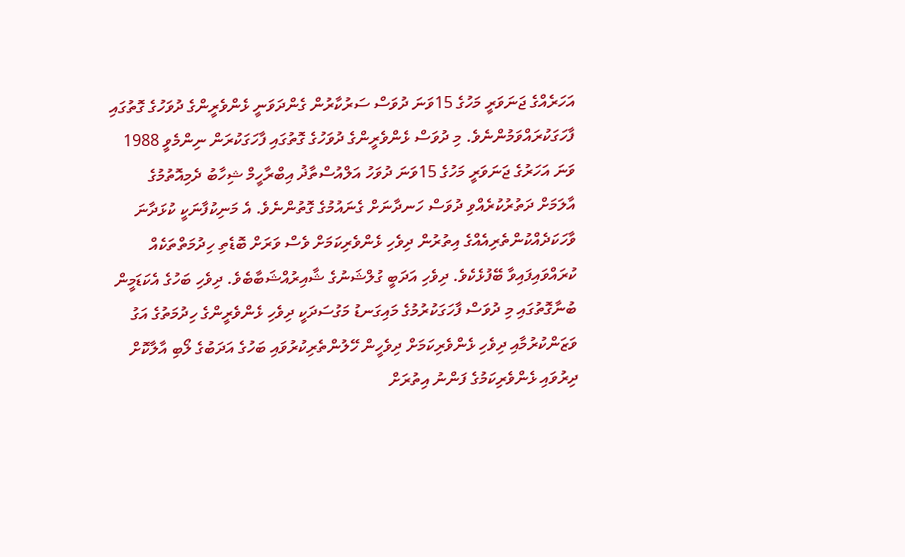އަހަރެއްގެ ޖަނަވަރީ މަހުގެ 15ވަނަ ދުވަސް ސަރުކާރުން ގެންދަވަނީ ޅެންވެރީންގެ ދުވަހުގެ ގޮތުގައި ފާހަގަކުރައްވަމުންނެވެ. މި ދުވަސް ޅެންވެރީންގެ ދުވަހުގެ ގޮތުގައި ފާހަގަކުރަން ނިންމެވީ 1988 ވަނަ އަހަރުގެ ޖަނަވަރީ މަހުގެ 15ވަނަ ދުވަހު އަލްއުސްތާޛު އިބްރާހީމް ޝިހާބު ދެމިއޮތުމުގެ އާލަމަށް ދަތުރުކުރެއްވި ދުވަސް ހަނދާނަށް ގެނައުމުގެ ގޮތުންނެވެ. އެ މަނިކުފާނަކީ ކުޅަދާނަ ވާހަކަދެއްކުންތެރިއެއްގެ އިތުރުން ދިވެހި ޅެންވެރިކަމަށް ވެސް ވަރަށް ބޮޑެތި ހިދުމަތްތަކެއް ކުރައްވައިފައިވާ ބޭފުޅެކެވެ. ދިވެހި އަދަބީ ގުލްޝަނުގެ ޝާއިރުއްޝަބާބެވެ. ދިވެހި ބަހުގެ އެކަޑަމީން ބުނާގޮތުގައި މި ދުވަސް ފާހަގަކުރުމުގެ މައިގަނޑު މަގުސަދަކީ ދިވެހި ޅެންވެރީންގެ ހިދުމަތުގެ އަގު ވަޒަންކުރުމާއި ދިވެހި ޅެންވެރިކަމަށް ދިވެހީން ހޭލުންތެރިކުރުވައި ބަހުގެ އަދަބުގެ ލޯބި އާލާކޮށް ދިރުވައި ޅެންވެރިކަމުގެ ފަންނު އިތުރަށް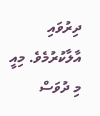ދިރުވައި އާލާކުރުމެވެ. މިއީ މި ދުވަސް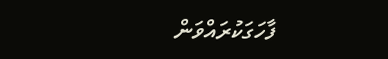ފާހަގަކުރައްވަން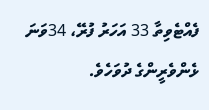ފެއްޓެވިތާ 33 އަހަރު ފުރޭ، 34ވަނަ ޅެންވެރީންގެ ދުވަހެވެ.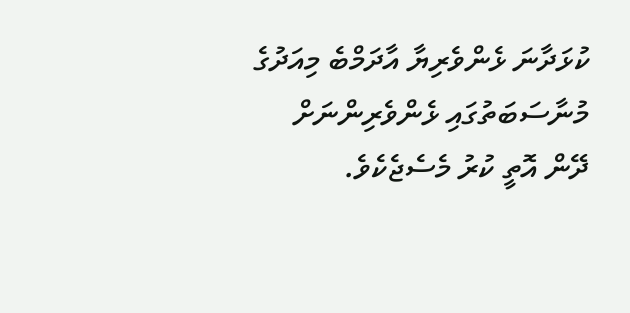ކުޅަދާނަ ޅެންވެރިޔާ އާދަމްބެ މިއަދުގެ މުނާސަބަތުގައި ޅެންވެރިންނަށް ދޭން އޮތީ ކުރު މެސެޖެކެވެ.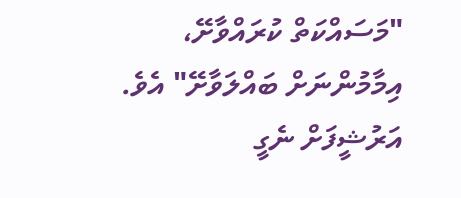"މަސައްކަތް ކުރައްވާށޭ، އިމާމުންނަށް ބައްލަވާށޭ" އެވެ.
އަރުޝީފަށް ނެގީ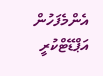އެންމެފަހުން އަޕްޑޭޓްކުރީ